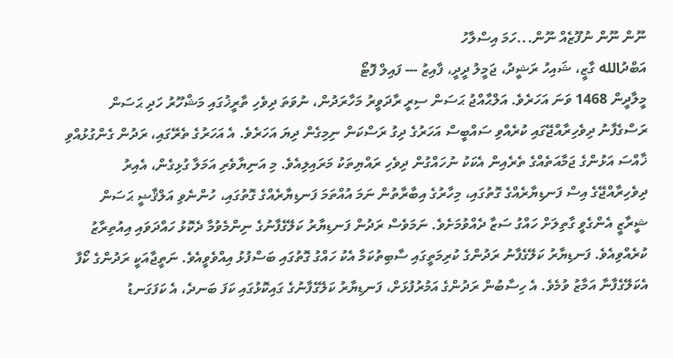ނޫން ނޫން ނުފޫޒެއް ނޫން...ހަމަ އިސްލާހު
އަބްދުالله ގާޒީ، ޝައިހު ރަޝީދު، ޖަމީލު ދީދީ، ފާއިޒު --- ފައިލް ފޮޓޯ
މީލާދީން 1468 ވަނަ އަހަރެވެ. އަލްޙާއްޖު ޙަސަން ސިރީ ރާދަވީރު މަހާރަދުން، ނުވަތަ ދިވެހި ތާރީޚުގައި މަޝްހޫރު ހަދި ޙަސަން ރަސްގެފާނު ދިވެހިރާއްޖޭގައި ކުރެއްވި ސައްބީސް އަހަރުގެ ދިގު ރަސްކަން ނިމިގެން ދިޔަ އަހަރެވެ. އެ އަހަރުގެ ތެރޭގައި، ރަދުން ގެންގުޅުއްވި ޚާއްސަ އަޅުންގެ ޖަމާއަތެއްގެ ތެރެއިން އެކަކު ނުހައްގުން ދިވެހި ރައްޔިތަކު މަރައިލިއެވެ. މި އަނިޔާވެރި އަމަލާ ގުޅިގެން، އެއިރު ދިވެހިރާއްޖޭގެ އިސް ފަނޑިޔާރެއްގެ ގޮތުގައި، މިހާރުގެ އިބާރާތުން ނަމަ އުއްތަމަ ފަނޑިޔާރެއްގެ ގޮތުގައި، ހުންނެވި އަލްޤާޟީ ޙަސަން ޝީރާޒީ އެންގެވީ ގާތިލަށް ހައްގު ސަޒާ ދެއްވުމަށެވެ. ނަމަވެސް ރަދުން ފަނޑިޔާރު ކަލޭގެފާނުގެ ނިންމެވުމާ ދެކޮޅު ހައްދަވައި އިއުތިރާޒު ކުރެއްވިއެވެ. ފަނޑިޔާރު ކަލޭގެފާނު ރަދުންގެ ކުރިމަތީގައި ސާބިތުކަމާ އެކު ހައްގު ގޮތުގައި ބަސްފުޅު އިއްވެވީއެވެ. ނަތީޖާއަކީ ރަދުންގެ ކޯފާ އެކަލޭގެފާނާ އަމާޒު ވުމެވެ. އެ ހިސާބުން ރަދުންގެ އަމުރުފުޅަށް، ފަނޑިޔާރު ކަލޭގެފާނުގެ ގައިކޮޅުގައި ކަފަ ބަނދެ، އެ ކަފަގަނޑު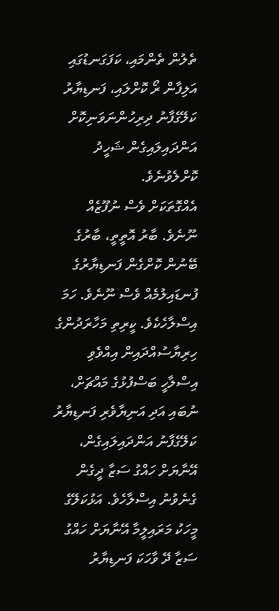ތެލުން ތެންމައި، ކަފަގަނޑުގައި އަލިފާން ރޯ ކޮށްލައި، ފަނޑިޔާރު ކަލޭގެފާނު ދިރިހުންނަވަނިކޮށް އަންދައިލައިގެން ޝަހީދު ކޮށްލެވުނެވެ.
އެއްގޮތަކަށް ވެސް ނުފޫޒެއް ނޫނެވެ. ބާރު އޮތީތީ، ބާރުގެ ބޭނުން ކޮށްގެން ފަނޑިޔާރުގެ ފުނޑައިލުމެއް ވެސް ނޫނެވެ. ހަމަ އިސްލާހެކެވެ. ކީރިތި މަހާރަދުންގެ ހިރިޔާސުއްދައިން އިއްވެވި އިސްލާހީ ބަސްފުޅުގެ މައްޗަށް، ނުބައި އަދި އަނިޔާވެރި ފަނޑިޔާރު ކަލޭގެފާނު އަންދައިލައިގެން، އޭނާޔަށް ހައްގު ސަޒާ ދީގެން ގެނެވުނު އިސްލާހެވެ. އަޅުކަލޭގެ މީހަކު މަރައިލީމާ އޭނާޔަށް ހައްގު ސަޒާ ދޭ ވާހަކަ ފަނޑިޔާރު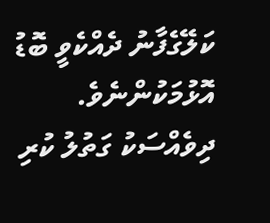ކަލޭގެފާނު ދެއްކެވީ ބޮޑު އޮޅުމަކުންނެވެ. ދިވެއްސަކު ގަތުލު ކުރި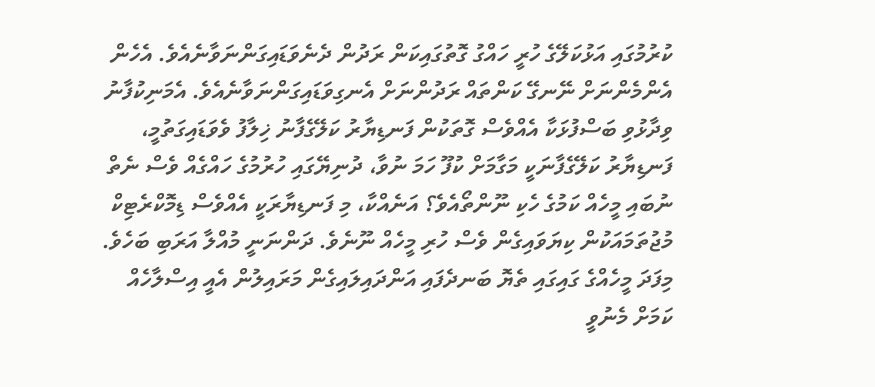ކުރުމުގައި އަޅުކަލޭގެ ހުރީ ހައްގު ގޮތުގައިކަން ރަދުން ދެނެވަޑައިގަންނަވާނެއެވެ. އެހެން އެންމެންނަށް ނޭނގޭ ކަންތައް ރަދުންނަށް އެނގިވަޑައިގަންނަވާނެއެވެ. އެމަނިކުފާނު ވިދާޅުވި ބަސްފުޅަކާ އެއްވެސް ގޮތަކުން ފަނޑިޔާރު ކަލޭގެފާނު ޚިލާފު ވެވަޑައިގަތުމީ، ފަނޑިޔާރު ކަލޭގެފާނަކީ މަގާމަށް ކުފޫ ހަމަ ނުވާ، ދުނިޔޭގައި ހުރުމުގެ ހައްގެއް ވެސް ނެތް ނުބައި މީހެއް ކަމުގެ ހެކި ނޫންތޯއެވެ؟ އަނެއްކާ، މި ފަނޑިޔާރަކީ އެއްވެސް ޑިމޮކްރެޓިކް މުޖުތަމައަކުން ކިޔަވައިގެން ވެސް ހުރި މީހެއް ނޫނެވެ. ދަންނަނީ މުއްލާ އަރަބި ބަހެވެ. މިފަދަ މީހެއްގެ ގައިގައި ތެޔޮ ބަނދެފައި އަންދައިލައިގެން މަރައިލުން އެއީ އިސްލާހެއް ކަމަށް މެނުވީ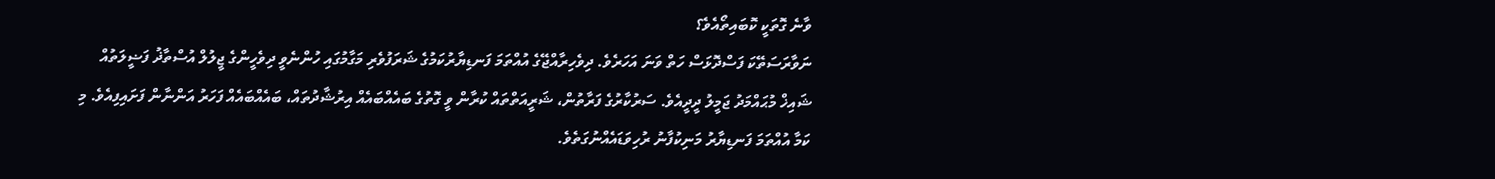ވާނެ ގޮތަކީ ކޮބައިތޯއެވެ؟
ނަވާރަސަތޭކަ ފަސްދޮޅަސް ހަތް ވަނަ އަހަރެވެ. ދިވެހިރާއްޖޭގެ އުއްތަމަ ފަނޑިޔާރުކަމުގެ ޝަރަފުވެރި މަގާމުގައި ހުންނެވީ ދިވެހީންގެ ޖީލުލް އުސްތާޛު ފަޟީލަތުއް ޝައިޚް މުޙައްމަދު ޖަމީލު ދީދީއެވެ. ސަރުކާރުގެ ފަރާތުން، ޝަރީއަތްތައް ކުރާން ވީ ގޮތުގެ ބައެއްބައެއް އިރުޝާދުތައް، ބައެއްބައެއް ފަހަރު އަންނާން ފަށައިފިއެވެ. މި ކަމާ އުއްތަމަ ފަނޑިޔާރު މަނިކުފާނު ރުހިވަޑައެއްނުގަތެވެ.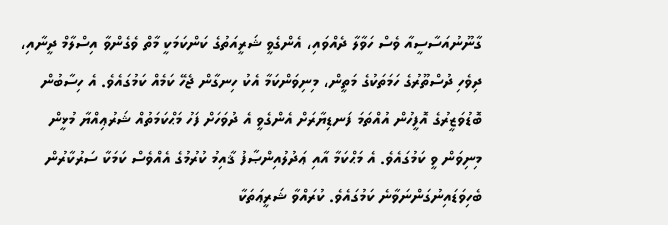ގާނޫނުއަސާސީއާ ވެސް ހަވާލާ ދެއްވައި، އެންގެވީ ޝަރީއަތުގެ ކަންކަމަކީ މާތް ވެގެންވާ އިސްލާމް ދީނާއި، ދިވެހި ދުސްތޫރުގެ ހަމަތަކުގެ މަތީން، މިނިވަންކަމާ އެކު ހިނގާން ޖެހޭ ކަމެއް ކަމުގައެވެ. އެ ހިސާބުން ބޮޑުވަޒީރުގެ އޮފީހުން އުއްތަމަ ފަނޑިޔާރަށް އެންގެވީ އެ ދުވަހަށް ފަހު މަޙްކަމަތުއް ޝަރުޢިއްޔާ މުޅީން މިނިވަން ވީ ކަމުގައެވެ. އެ މަޙްކަމާ އާއި ޢަދުލުއިންޞާފު ޤާއިމު ކުރުމުގެ އެއްވެސް ކަމަކާ ސަރުކާރުން ބެހިވަޑައިނުގަންނަވާނެ ކަމުގައެވެ. ކުރައްވާ ޝަރީޢަތަކާ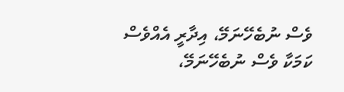ވެސް ނުބެހޭނަމޭ، އިދާރީ އެއްވެސް ކަމަކާ ވެސް ނުބެހޭނަމޭ،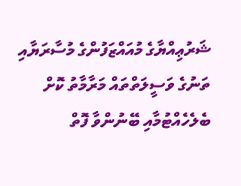ޝަރުޢިއްޔާގެ މުއައްޒަފުންގެ މުސާރަޔާއި ތަނުގެ ވަސީލަތްތައް މަރާމާތު ކޮށް ބެލެހެއްޓުމާއި ބޭނުންވާ ފޮތް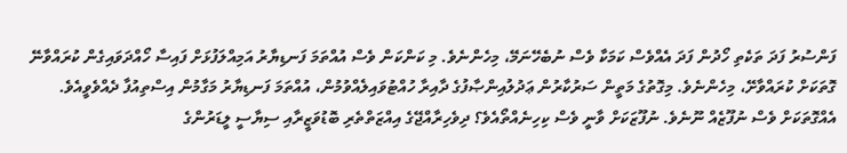ފަންސުރު ފަދަ ތަކެތި ހޯދުން ފަދަ އެއްވެސް ކަމަކާ ވެސް ނުބެހޭނަމޭ، މިހެންނެވެ. މި ކަންކަން ވެސް އުއްތަމަ ފަނޑިޔާރު އަމިއްލަފުޅަށް ފައިސާ ހޯއްދަވައިގެން ކުރައްވާނޭ ގޮތަކަށް ކުރައްވާށޭ، މިހެންނެވެ. މިގޮތުގެ މަތީން ސަރުކާރުން ޢަދުލުއިންޞާފުގެ ދާއިރާ ހުއްޓުވައިލެއްވުމުން، އުއްތަމަ ފަނޑިޔާރު މަގާމުން އިސްތިއުފާ ދެއްވެވީއެވެ.
އެއްގޮތަކަށް ވެސް ނުފޫޒެއް ނޫނެވެ. ނުފޫޒަކަށް ވާނީ ވެސް ކިހިނެއްތޯއެވެ؟ ދިވެހިރާއްޖޭގެ އިއްޒަތްތެރި ބޮޑުވަޒީރާއި ސިޔާސީ ލީޑަރުންގެ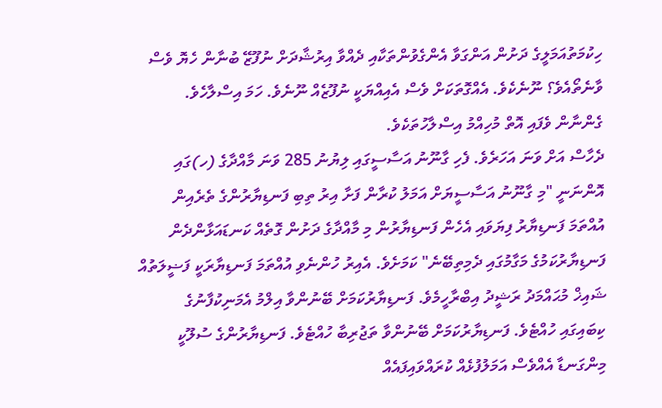ހިކުމަތުއަމަލީގެ ދަށުން އަންގަވާ އެންގެވުންތަކާއި ދެއްވާ އިރުޝާދަށް ނުފޫޒޭ ބުނާން ހެޔޮ ވެސް ވާނެތޯއެވެ؟ ނޫނެކެވެ. އެއްގޮތަކަށް ވެސް އެއިއްޔަކީ ނުފޫޒެއް ނޫނެވެ. ހަމަ އިސްލާހެވެ. ގެންނާން ވެފައި އޮތް މުހިއްމު އިސްލާހުތަކެވެ.
ދެހާސް އަށް ވަނަ އަހަރެވެ. ފެހި ގާނޫނު އަސާސީގައި ލިޔުނު 285 ވަނަ މާއްދާގެ (ހ)ގައި އޮންނަނީ "މި ގާނޫނު އަސާސީޔަށް އަމަލު ކުރާން ފަށާ އިރު ތިބި ފަނޑިޔާރުންގެ ތެރެއިން އުއްތަމަ ފަނޑިޔާރު ފިޔަވައި އެހެން ފަނޑިޔާރުން މި މާއްދާގެ ދަށުން ގޮތެއް ކަނޑައަޅާންދެން ފަނޑިޔާރުކަމުގެ މަގާމުގައި ދެމިތިބޭނެ" ކަމަށެވެ. އެއިރު ހުންނެވި އުއްތަމަ ފަނޑިޔާރަކީ ފަޟީލަތުއް ޝައިޚް މުޙައްމަދު ރަޝީދު އިބްރާހީމެވެ. ފަނޑިޔާރުކަމަށް ބޭނުންވާ އިލްމު އެމަނިކުފާނުގެ ކިބައިގައި ހުއްޓެވެ. ފަނޑިޔާރުކަމަށް ބޭނުންވާ ތަޖުރިބާ ހުއްޓެވެ. ފަނޑިޔާރުންގެ ސުލޫކީ މިންގަނޑާ އެއްވެސް އަމަލުފުޅެއް ކުރައްވައިފައެއް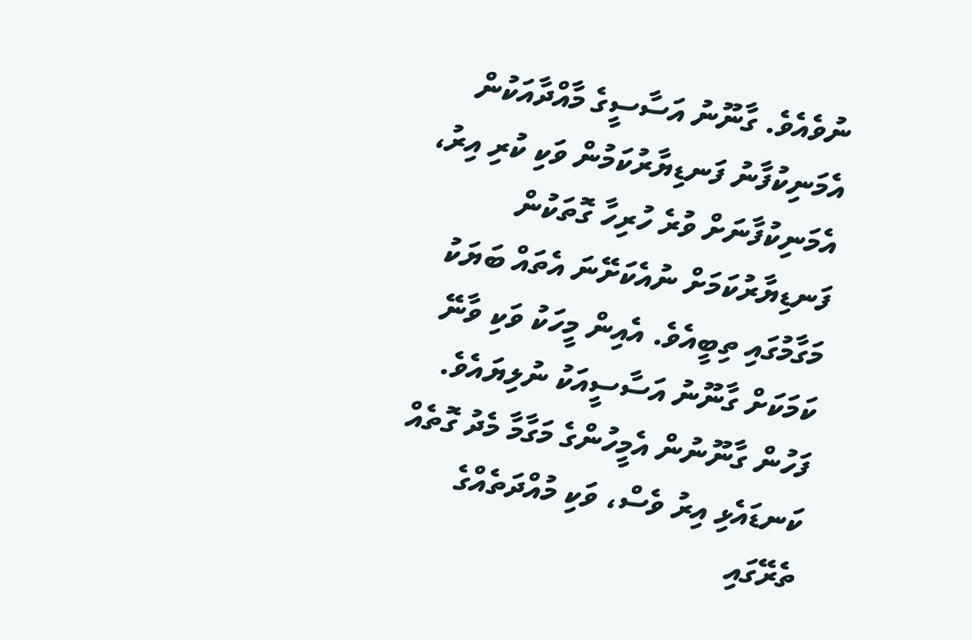ނުވެއެވެ. ގާނޫނު އަސާސީގެ މާއްދާއަކުން އެމަނިކުފާނު ފަނޑިޔާރުކަމުން ވަކި ކުރި އިރު، އެމަނިކުފާނަށް ވުރެ ހުރިހާ ގޮތަކުން ފަނޑިޔާރުކަމަށް ނުއެކަށޭނަ އެތައް ބަޔަކު މަގާމުގައި ތިބީއެވެ. އެއިން މީހަކު ވަކި ވާނޭ ކަމަކަށް ގާނޫނު އަސާސީއަކު ނުލިޔައެވެ. ފަހުން ގާނޫނުން އެމީހުންގެ މަގާމާ މެދު ގޮތެއް ކަނޑައެޅި އިރު ވެސް، ވަކި މުއްދަތެއްގެ ތެރޭގައި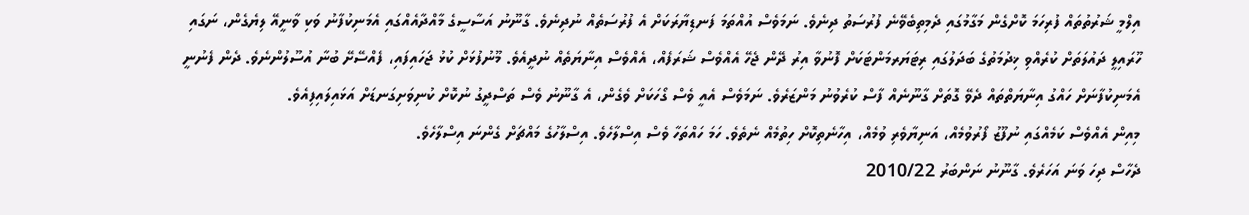އިލްމީ ޝަރުތުތައް ފުރިހަމަ ކޮށްގެން މަގާމުގައި ދެމިތިބެވޭނެ ފުރުސަތު ދިނެވެ. ނަމަވެސް އުއްތަމަ ފަނޑިޔާރަކަށް އެ ފުރުސަތެއް ނުދިނެވެ. ގާނޫނު އަސާސީގެ މާއްދާއެއްގައި އެމަނިކުފާނު ވަކި ވާނީއޭ ލިޔެގެން، ނަގައި ހޫރައިލީ ދައުލަތަށް ކުރެއްވި ޚިދުމަތުގެ ބަދަލުގައި ރިޓަޔަރމަންޓަކަށް ފޮނުވާ އިރު ދޭން ޖެހޭ އެއްވެސް ޝަރަފެއް، އެއްވެސް އިނާޔަތެއް ނުދީއެވެ. މޫނުފުޅަށް ކުޅު ޖަހައިފައި، ފެއްސޭށޭ ބުނާ އުސޫލުންނެވެ. ދެން ފެނުނީ އެމަނިކުފާނަށް ހައްގު އިނާޔަތްތައް ދެވޭ ގޮތަށް ގާނޫނެއް ފާސް ކުރެވުނު މަންޒަރެވެ. ނަމަވެސް އެއީ ވެސް ގޯހަކަށް ވެގެން، އެ ގާނޫނު ވެސް ތަސްދީގު ނުކޮށް ކުނިވަށިގަނޑަށް އަޅައިލައިފިއެވެ.
މިއިން އެއްވެސް ކަމެއްގައި ނުފޫޒު ފޯރުވުމެއް، އަނިޔާވެރި ވުމެއް، އިހާނެތިކޮށް ހިތުމެއް ނެތެވެ. ހަމަ ހައްތަހާ ވެސް އިސްލާހެވެ. އިސްލާހުގެ މައްޗަށް ގެންނަ އިސްލާހެވެ.
ދެހާސް ދިހަ ވަނަ އަހަރެވެ. ގާނޫނު ނަންބަރު 2010/22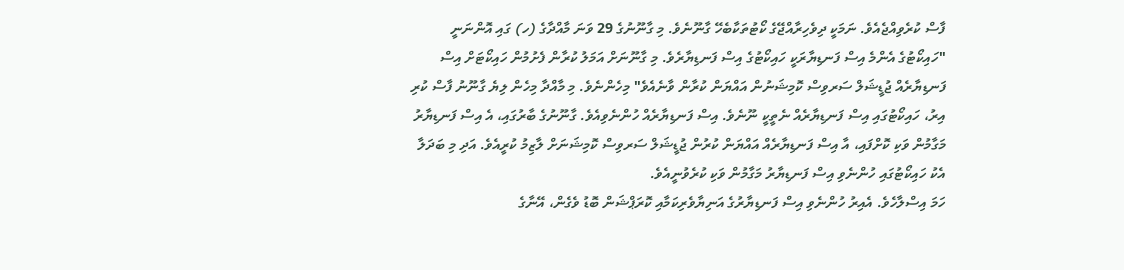ފާސް ކުރެވިއްޖެއެވެ. ނަމަކީ ދިވެހިރާއްޖޭގެ ކޯޓުތަކާބެހޭ ގާނޫނެވެ. މި ގާނޫނުގެ 29 ވަނަ މާއްދާގެ (ހ) ގައި އޮންނަނީ "ހައިކޯޓުގެ އެންމެ އިސް ފަނޑިޔާރަކީ ހައިކޯޓުގެ އިސް ފަނޑިޔާރެވެ. މި ގާނޫނަށް އަމަލު ކުރާން ފެށުމުން ހައިކޯޓަށް އިސް ފަނޑިޔާރެއް ޖުޑީޝަލް ސަރވިސް ކޮމިޝަނުން އައްޔަން ކުރާން ވާނެއެވެ" މިހެންނެވެ. މި މާއްދާ މިހެން ލިޔެ ގާނޫނު ފާސް ކުރި އިރު، ހައިކޯޓުގައި އިސް ފަނޑިޔާރެއް ނެތީކީ ނޫނެވެ. އިސް ފަނޑިޔާރެއް ހުންނެވިއެވެ. ގާނޫނުގެ ބާރުގައި، އެ އިސް ފަނޑިޔާރު މަގާމުން ވަކި ކޮށްފައި، އާ އިސް ފަނޑިޔާރެއް އައްޔަން ކުރުން ޖުޑީޝަލް ސަރވިސް ކޮމިޝަނަށް ލާޒިމު ކުރީއެވެ. އަދި މި ބަދަލާ އެކު ހައިކޯޓުގައި ހުންނެވި އިސް ފަނޑިޔާރު މަގާމުން ވަކި ކުރެވުނީއެވެ.
ހަމަ އިސްލާހެވެ. އެއިރު ހުންނެވި އިސް ފަނޑިޔާރުގެ އަނިޔާވެރިކަމާއި ކޮރަޕްޝަން ބޮޑު ވެގެން، އޭނާގެ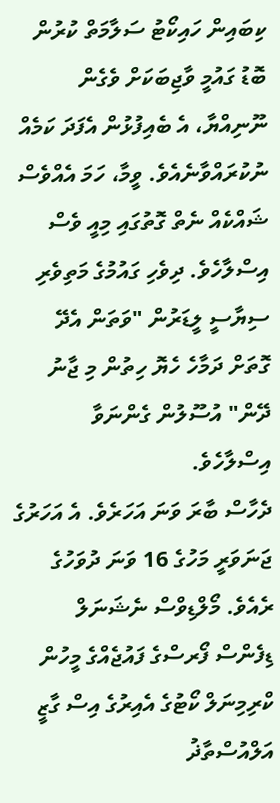ކިބައިން ހައިކޯޓު ސަލާމަތް ކުރުން ބޮޑު ގައުމީ ވާޖިބަކަށް ވެގެން ނޫނިއްޔާ، އެ ބެއިފުޅުން އެފަދަ ކަމެއް ނުކުރައްވާނެއެވެ. ވީމާ، ހަމަ އެއްވެސް ޝައްކެއް ނެތް ގޮތުގައި މިއީ ވެސް އިސްލާހެވެ. ދިވެހި ގައުމުގެ މަތިވެރި ސިޔާސީ ލީޑަރުން "ވަތަން އެދޭ ގޮތަށް ދަމާހެ ހެޔޮ ހިތުން މި ޖާނު ދޭން" އުސޫލުން ގެންނަވާ އިސްލާހެވެ.
ދެހާސް ބާރަ ވަނަ އަހަރެވެ. އެ އަހަރުގެ ޖަނަވަރީ މަހުގެ 16 ވަނަ ދުވަހުގެ ރެއެވެ. މޯލްޑިވްސް ނެޝަނަލް ޑިފެންސް ފޯރސްގެ ފައުޖެއްގެ މީހުން ކްރިމިނަލް ކޯޓުގެ އެއިރުގެ އިސް ގާޒީ އަލްއުސްތާޛު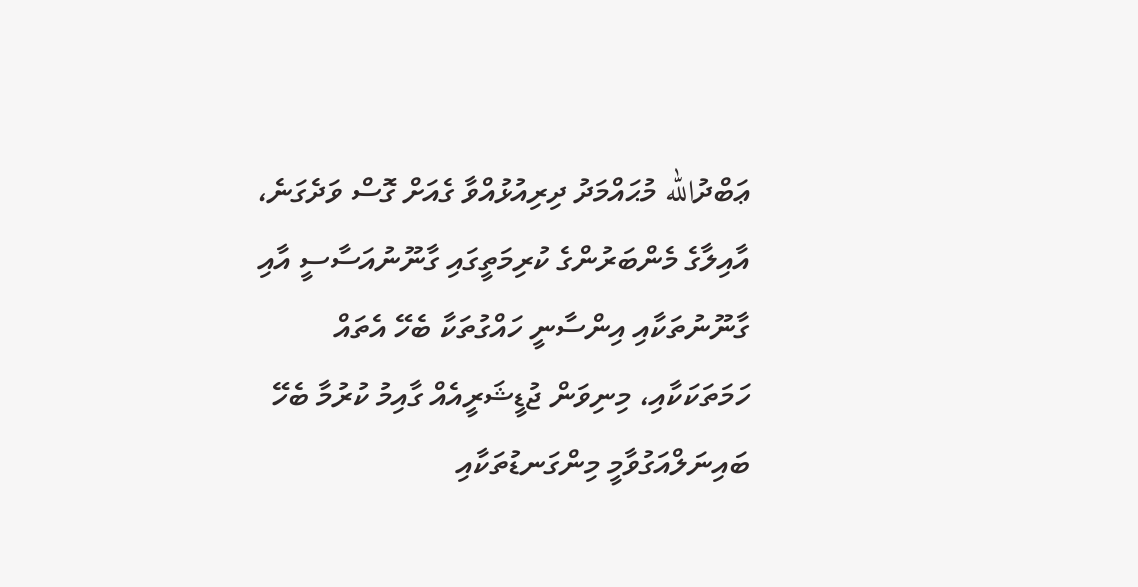ޢަބްދުالله މުޙައްމަދު ދިރިއުޅުއްވާ ގެއަށް ގޮސް ވަދެގަނެ، އާއިލާގެ މެންބަރުންގެ ކުރިމަތީގައި ގާނޫނުއަސާސީ އާއި ގާނޫނުތަކާއި އިންސާނީ ހައްގުތަކާ ބެހޭ އެތައް ހަމަތަކަކާއި، މިނިވަން ޖުޑީޝަރީއެއް ގާއިމު ކުރުމާ ބެހޭ ބައިނަލްއަގުވާމީ މިންގަނޑުތަކާއި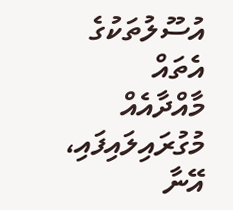އުސޫލުތަކުގެ އެތައް މާއްދާއެއް މުގުރައިލައިފައި، އޭނާ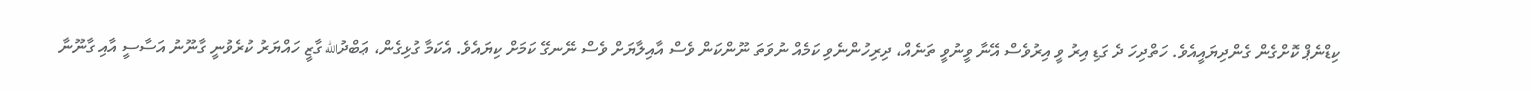ކިޑްނެޕް ކޮށްގެން ގެންދިޔައީއެވެ. ހަތްދިހަ ދެ ގަޑި އިރު ވީ އިރުވެސް އޭނާ ވީނުވީ ތަނެއް، ދިރިހުންނެވި ކަމެއް ނުވަތަ ނޫންކަން ވެސް އާއިލާޔަށް ވެސް ނޭނގޭ ކަމަށް ކިޔައެވެ. އެކަމާ ގުޅިގެން، ޢަބްދުالله ގާޒީ ހައްޔަރު ކުރެވުނީ ގާނޫނު އަސާސީ އާއި ގާނޫނާ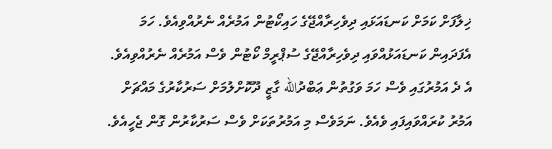ޚިލާފަށް ކަމަށް ކަނޑައަޅައި ދިވެހިރާއްޖޭގެ ހައިކޯޓުން އަމުރެއް ނެރުއްވިއެވެ. ހަމަ އެފަދައިން ކަނޑައަޅުއްވައި ދިވެހިރާއްޖޭގެ ސުޕްރީމް ކޯޓުން ވެސް އަމުރެއް ނެރުއްވިއެވެ. އެ ދެ އަމުރުގައި ވެސް ހަމަ ވަގުތުން ޢަބްދުالله ގާޒީ ދޫކޮށްލުމަށް ސަރުކާރުގެ މައްޗަށް އަމުރު ކުރައްވައިފައި ވެއެވެ. ނަމަވެސް މި އަމުރުތަކަށް ވެސް ސަރުކާރުން ގޮން ޖެހީއެވެ.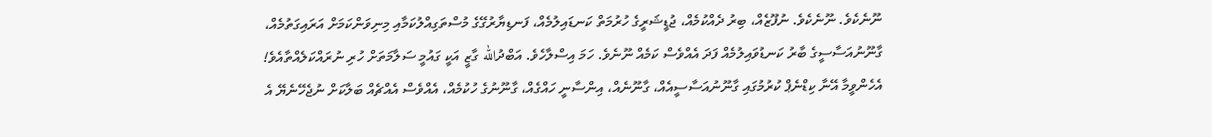ނޫނެކެވެ. ނޫނެކެވެ. ނުފޫޒެއް، ބިރު ދެއްކުމެއް، ޖުޑީޝަރީގެ ހުރުމަތް ކަނޑައިލުމެއް، ފަނޑިޔާރުގޭގެ މުސްތަގިއްލުކަމާއި މިނިވަންކަމަށް އަރައިގަތުމެއް، ގާނޫނުއަސާސީގެ ބާރު ކަނޑުވައިލުމެއް ފަދަ އެއްވެސް ކަމެއް ނޫނެވެ. ހަމަ އިސްލާހެވެ. އަބްދުالله ގާޒީ އަކީ ގައުމީ ސަލާމަތަށް ހުރި ނުރައްކަލެއްތާއެވެ! އެހެންވީމާ އޭނާ ކިޑްނެޕް ކުރުމުގައި ގާނޫނުއަސާސީއެއް، ގާނޫނެއް، އިންސާނީ ހައްގެއް، ގާނޫނުގެ ހުކުމެއް، އެއްވެސް އެއްޗެއް ބަލާކަށް ނުޖެހޭނެޔޭ އެ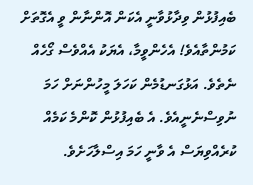ބެއިފުޅުން ވިދާޅުވާނީ އެކަން އޮންނާން ވީ އެގޮތަށް ކަމުންތާއެވެ! އެހެންވީމާ، އެޔަކު އެއްވެސް ގޯހެއް ނެތެވެ. އަޅުގަނޑުމެން ކަހަލަ މީހުންނަށް ހަމަ ނުވިސްނެނީއެވެ. އެ ބެއިފުޅުން ކޮންމެ ކަމެއް ކުރެއްވިޔަސް އެ ވާނީ ހަމަ އިސްލާހަށެވެ.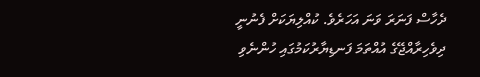ދެހާސް ފަނަރަ ވަނަ އަހަރެވެ. ކުއްލިޔަކަށް ފެނުނީ ދިވެހިރާއްޖޭގެ އުއްތަމަ ފަނޑިޔާރުކަމުގައި ހުންނެވި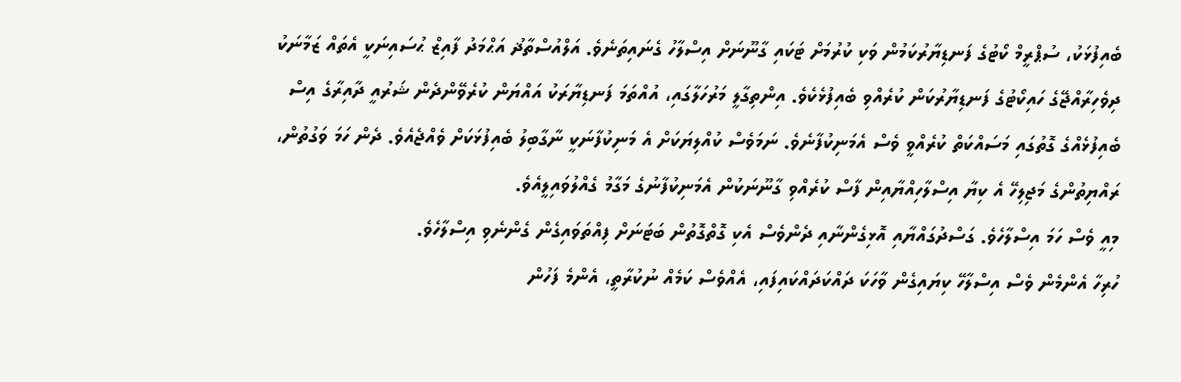ބެއިފުޅަކު، ސުޕްރީމް ކޯޓުގެ ފަނޑިޔާރުކަމުން ވަކި ކުރުމަށް ޓަކައި ގާނޫނަށް އިސްލާހު ގެނައިތަނެވެ. އަލްއުސްތާޛު އަޙްމަދު ފާއިޒް ޙުސައިނަކީ އެތައް ޒަމާނަކު ދިވެހިރާއްޖޭގެ ހައިކޯޓުގެ ފަނޑިޔާރުކަން ކުރެއްވި ބެއިފުޅެކެވެ. އިންތިގާލީ މަރުހަލާގައި، އުއްތަމަ ފަނޑިޔާރަކު އައްޔަން ކުރެވޭންދެން ޝަރުއީ ދާއިރާގެ އިސް ބެއިފުޅެއްގެ ގޮތުގައި މަސައްކަތް ކުރެއްވީ ވެސް އެމަނިކުފާނެވެ. ނަމަވެސް ކުއްލިޔަކަށް އެ މަނިކުފާނަކީ ނާގާބިލު ބެއިފުޅަކަށް ވެއްޖެއެވެ. ދެން ހަމަ ވަގުތުން، ރައްޔިތުންގެ މަޖިލިހޭ އެ ކިޔާ އިސްލާހިއްޔާއިން ފާސް ކުރެއްވި ގާނޫނަކުން އެމަނިކުފާނުގެ މަގާމު ގެއްލުވައިލީއެވެ.
މިއީ ވެސް ހަމަ އިސްލާހެވެ. ގަސްދުގައްޔާއި އޮޅިގެންނާއި ދެންވެސް އެކި ގޮތްގޮތުން ބަޓަނަށް ފިއްތަވައިގެން ގެންނެވި އިސްލާހެވެ.
ހުރިހާ އެންމެން ވެސް އިސްލާހޭ ކިޔައިގެން ވާހަކަ ދައްކަދައްކައިފައި، އެއްވެސް ކަމެއް ނުކުރާތީ، އެންމެ ފަހުން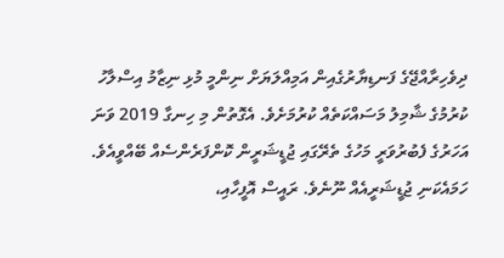ދިވެހިރާއްޖޭގެ ފަނޑިޔާރުގެއިން އަމިއްލަޔަށް ނިންމީ މުޅި ނިޒާމު އިސްލާހު ކުރުމުގެ ޝާމިލު މަސައްކަތެއް ކުރުމަށެވެ. އެގޮތުން މި ހިނގާ 2019 ވަނަ އަހަރުގެ ފެބުރުވަރީ މަހުގެ ތެރޭގައި ޖުޑީޝަރީން ކޮންފަރެންސެއް ބޭއްވީއެވެ. ހަމައެކަނި ޖުޑީޝަރީއެއް ނޫނެވެ. ރައީސް އޮފީހާއި،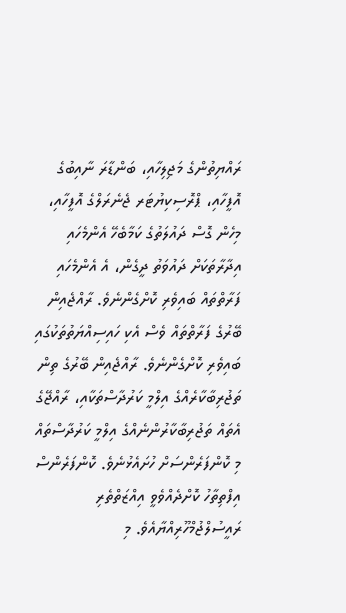ރައްޔިތުންގެ މަޖިލިހާއި، ބަންޑާރަ ނާއިބުގެ އޮފީހާއި، ޕްރޮސިކިޔުޓަރ ޖެނެރަލްގެ އޮފީހާއި، މިހެން ގޮސް ދައުލަތުގެ ކަމާބެހޭ އެންމެހައި އިދާރާތަކަށް ދައުވަތު ދީގެން، އެ އެންމެހައި ފަރާތްތައް ބައިވެރި ކޮށްގެންނެވެ. ރާއްޖެއިން ބޭރުގެ ފަރާތްތައް ވެސް އެކި ހައިސިއްޔަތުތަކުގައި ބައިވެރި ކޮށްގެންނެވެ. ރާއްޖެއިން ބޭރުގެ ތިން ތަޖުރިބާކާރެއްގެ އިލްމީ ކަރުދާސްތަކާއި، ރާއްޖޭގެ އެތައް ތަޖުރިބާކާރުންނެއްގެ އިލްމީ ކަރުދާސްތައް މި ކޮންފަރެންސަށް ހުށައެޅުނެވެ. ކޮންފަރެންސް އިފްތިތާހު ކޮށްދެއްވެވީ އިއްޒަތްތެރި ރައީސުލްޖުމްހޫރިއްޔާއެވެ. މި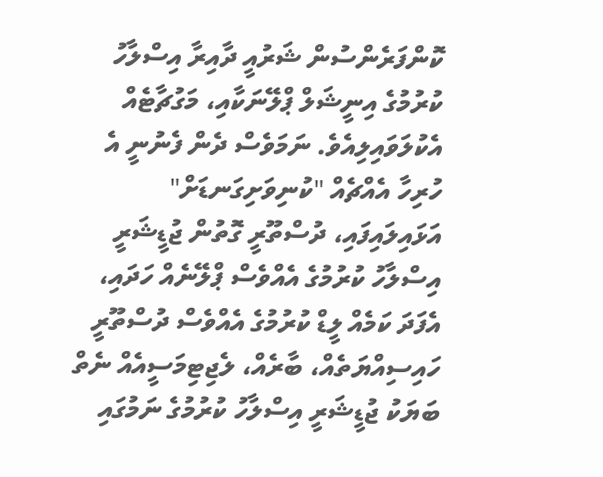ކޮންފަރެންސުން ޝަރުއީ ދާއިރާ އިސްލާހު ކުރުމުގެ އިނީޝަލް ޕްލޭނަކާއި، މަގުޗާޓެއް އެކުލަވައިލިއެވެ. ނަމަވެސް ދެން ފެނުނީ އެ ހުރިހާ އެއްޗެއް "ކުނިވަށިގަނޑަށް" އަޅައިލައިފައި، ދުސްތޫރީ ގޮތުން ޖުޑީޝަރީ އިސްލާހު ކުރުމުގެ އެއްވެސް ޕްލޭނެއް ހަދައި، އެފަދަ ކަމެއް ލީޑް ކުރުމުގެ އެއްވެސް ދުސްތޫރީ ހައިސިއްޔަތެއް، ބާރެއް، ލެޖިޓިމަސީއެއް ނެތް ބަޔަކު ޖުޑީޝަރީ އިސްލާހު ކުރުމުގެ ނަމުގައި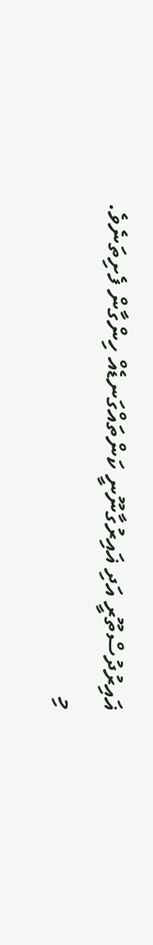ޣައިރުދުސްތޫރީ އަދި ޣައިރުގާނޫނީ ކަންތައްގަނޑެއް ހިންގާން ފެށިތަނެވެ. މި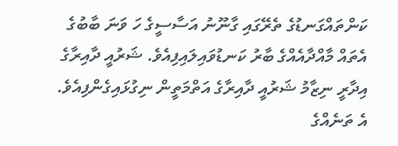ކަންތައްގަނޑުގެ ތެރޭގައި ގާނޫނު އަސާސީގެ ހަ ވަނަ ބާބުގެ އެތައް މާއްދާއެއްގެ ބާރު ކަނޑުވައިލައިފިއެވެ. ޝަރުއީ ދާއިރާގެ އިދާރީ ނިޒާމު ޝަރުއީ ދާއިރާގެ އަތްމަތީން ނިގުޅައިގެންފިއެވެ. އެ ތަނެއްގެ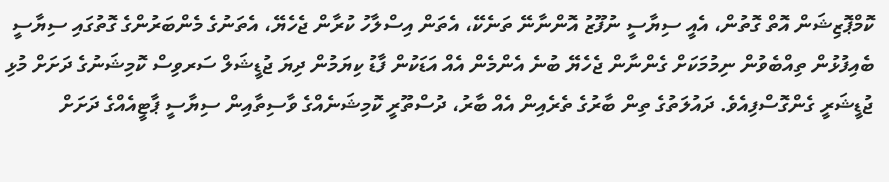ކޮމްޕޮޒިޝަން އޮތް ގޮތުން، އެއީ ސިޔާސީ ނުފޫޒު އޮންނާނޭ ތަނެކޭ، އެތަން އިސްލާހު ކުރާން ޖެހެޔޭ، އެތަނުގެ މެންބަރުންގެ ގޮތުގައި ސިޔާސީ ބެއިފުޅުން ތިއްބެވުން ނިމުމަކަށް ގެންނާން ޖެހެޔޭ ބުނެ އެންމެން އެއް އަޑަކުން ފާޑު ކިޔަމުން ދިޔަ ޖުޑީޝަލް ސަރވިސް ކޮމިޝަނުގެ ދަށަށް މުޅި ޖުޑީޝަރީ ގެންގޮސްފިއެވެ. ދައުލަތުގެ ތިން ބާރުގެ ތެރެއިން އެއް ބާރު، ދުސްތޫރީ ކޮމިޝަނެއްގެ ވާސިތާއިން ސިޔާސީ ޕާޓީއެއްގެ ދަށަށް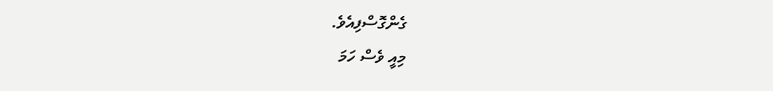ގެންގޮސްފިއެވެ.
މިއީ ވެސް ހަމަ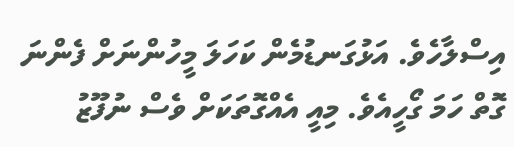އިސްލާހެވެ. އަޅުގަނޑުމެން ކަހަލަ މީހުންނަށް ފެންނަ ގޮތް ހަމަ ގޯހީއެވެ. މިއީ އެއްގޮތަކަށް ވެސް ނުފޫޒު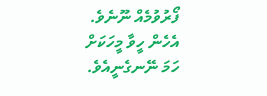ފޯރުވުމެއް ނޫނެވެ. އެހެން ހީވާ މީހަކަށް ހަމަ ނޭނގެނީއެވެ.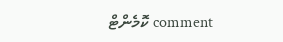comment ކޮމެންޓް